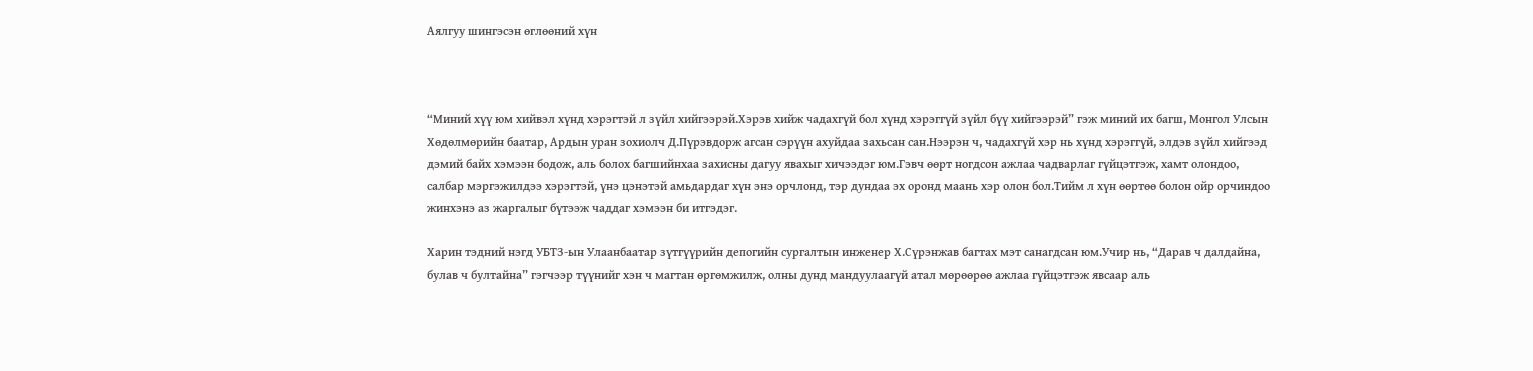Аялгуу шингэсэн өглөөний хүн



“Миний хүү юм хийвэл хүнд хэрэгтэй л зүйл хийгээрэй.Хэрэв хийж чадахгүй бол хүнд хэрэггүй зүйл бүү хийгээрэй” гэж миний их багш, Монгол Улсын Хөдөлмөрийн баатар, Ардын уран зохиолч Д.Пүрэвдорж агсан сэрүүн ахуйдаа захьсан сан.Нээрэн ч, чадахгүй хэр нь хүнд хэрэггүй, элдэв зүйл хийгээд дэмий байх хэмээн бодож, аль болох багшийнхаа захисны дагуу явахыг хичээдэг юм.Гэвч өөрт ногдсон ажлаа чадварлаг гүйцэтгэж, хамт олондоо, салбар мэргэжилдээ хэрэгтэй, үнэ цэнэтэй амьдардаг хүн энэ орчлонд, тэр дундаа эх оронд маань хэр олон бол.Тийм л хүн өөртөө болон ойр орчиндоо жинхэнэ аз жаргалыг бүтээж чаддаг хэмээн би итгэдэг.

Харин тэдний нэгд УБТЗ-ын Улаанбаатар зүтгүүрийн депогийн сургалтын инженер Х.Сүрэнжав багтах мэт санагдсан юм.Учир нь, “Дарав ч далдайна, булав ч бултайна” гэгчээр түүнийг хэн ч магтан өргөмжилж, олны дунд мандуулаагүй атал мөрөөрөө ажлаа гүйцэтгэж явсаар аль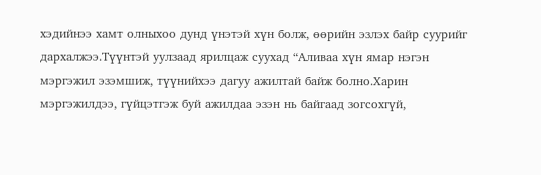хэдийнээ хамт олныхоо дунд үнэтэй хүн болж, өөрийн эзлэх байр суурийг дархалжээ.Түүнтэй уулзаад ярилцаж суухад “Аливаа хүн ямар нэгэн мэргэжил эзэмшиж, түүнийхээ дагуу ажилтай байж болно.Харин мэргэжилдээ, гүйцэтгэж буй ажилдаа эзэн нь байгаад зогсохгүй,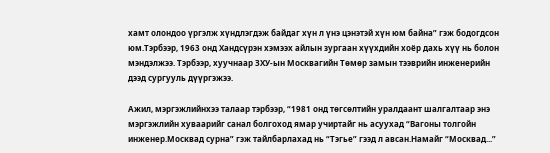хамт олондоо үргэлж хүндлэгдэж байдаг хүн л үнэ цэнэтэй хүн юм байна” гэж бодогдсон юм.Тэрбээр, 1963 онд Хандсүрэн хэмээх айлын зургаан хүүхдийн хоёр дахь хүү нь болон мэндэлжээ. Тэрбээр, хуучнаар ЗХУ-ын Москвагийн Төмөр замын тээврийн инженерийн дээд сургууль дүүргэжээ.

Ажил, мэргэжлийнхээ талаар тэрбээр, “1981 онд төгсөлтийн уралдаант шалгалтаар энэ мэргэжлийн хуваарийг санал болгоход ямар учиртайг нь асуухад “Вагоны толгойн инженер.Москвад сурна” гэж тайлбарлахад нь “Тэгье” гээд л авсан.Намайг “Москвад...”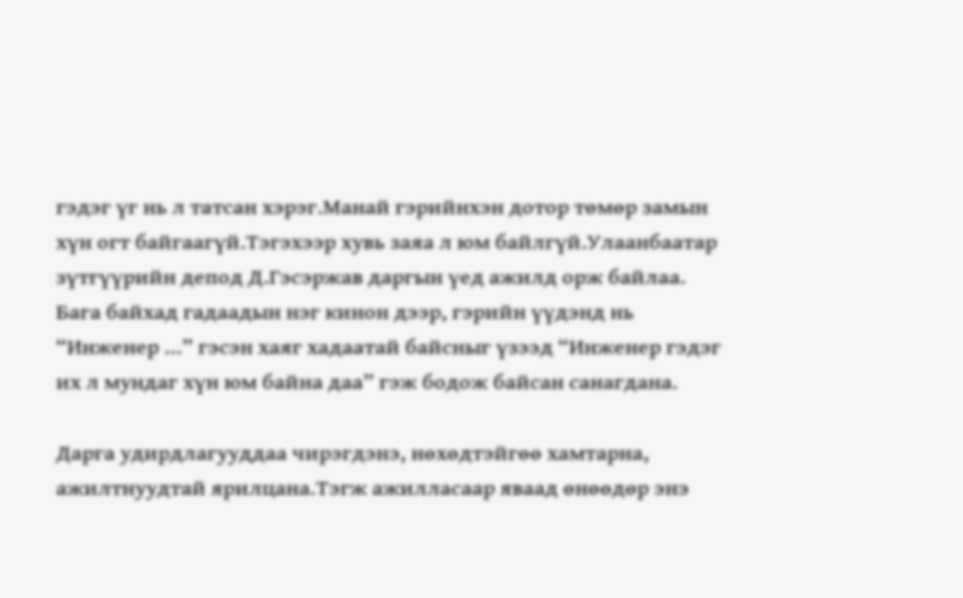гэдэг үг нь л татсан хэрэг.Манай гэрийнхэн дотор төмөр замын хүн огт байгаагүй.Тэгэхээр хувь заяа л юм байлгүй.Улаанбаатар зүтгүүрийн депод Д.Гэсэржав даргын үед ажилд орж байлаа. Бага байхад гадаадын нэг кинон дээр, гэрийн үүдэнд нь “Инженер ...” гэсэн хаяг хадаатай байсныг үзээд “Инженер гэдэг их л мундаг хүн юм байна даа” гэж бодож байсан санагдана.

Дарга удирдлагууддаа чирэгдэнэ, нөхөдтэйгөө хамтарна, ажилтнуудтай ярилцана.Тэгж ажилласаар яваад өнөөдөр энэ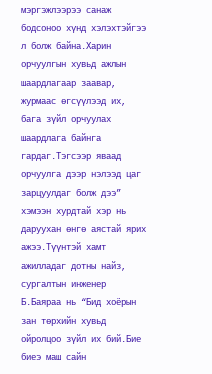мэргэжлээрээ санаж бодсоноо хүнд хэлэхтэйгээ л болж байна.Харин орчуулгын хувьд ажлын шаардлагаар заавар, журмаас өгсүүлээд их, бага зүйл орчуулах шаардлага байнга гардаг.Тэгсээр яваад орчуулга дээр нэлээд цаг зарцуулдаг болж дээ” хэмээн хурдтай хэр нь даруухан өнгө аястай ярих ажээ.Түүнтэй хамт ажилладаг дотны найз, сургалтын инженер Б.Баяраа нь “Бид хоёрын зан төрхийн хувьд ойролцоо зүйл их бий.Бие биеэ маш сайн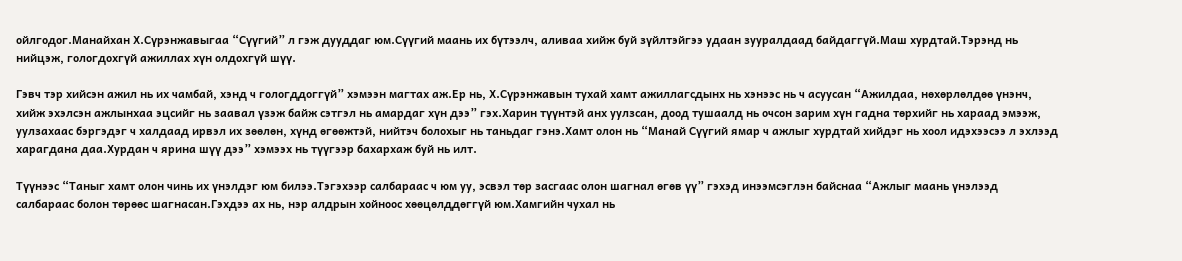ойлгодог.Манайхан Х.Сүрэнжавыгаа “Сүүгий” л гэж дууддаг юм.Сүүгий маань их бүтээлч, аливаа хийж буй зүйлтэйгээ удаан зууралдаад байдаггүй.Маш хурдтай.Тэрэнд нь нийцэж, гологдохгүй ажиллах хүн олдохгүй шүү.

Гэвч тэр хийсэн ажил нь их чамбай, хэнд ч гологддоггүй” хэмээн магтах аж.Ер нь, Х.Сүрэнжавын тухай хамт ажиллагсдынх нь хэнээс нь ч асуусан “Ажилдаа, нөхөрлөлдөө үнэнч, хийж эхэлсэн ажлынхаа эцсийг нь заавал үзэж байж сэтгэл нь амардаг хүн дээ” гэх.Харин түүнтэй анх уулзсан, доод тушаалд нь очсон зарим хүн гадна төрхийг нь хараад эмээж, уулзахаас бэргэдэг ч халдаад ирвэл их зөөлөн, хүнд өгөөжтэй, нийтэч болохыг нь таньдаг гэнэ.Хамт олон нь “Манай Сүүгий ямар ч ажлыг хурдтай хийдэг нь хоол идэхээсээ л эхлээд харагдана даа.Хурдан ч ярина шүү дээ” хэмээх нь түүгээр бахархаж буй нь илт.

Түүнээс “Таныг хамт олон чинь их үнэлдэг юм билээ.Тэгэхээр салбараас ч юм уу, эсвэл төр засгаас олон шагнал өгөв үү” гэхэд инээмсэглэн байснаа “Ажлыг маань үнэлээд салбараас болон төрөөс шагнасан.Гэхдээ ах нь, нэр алдрын хойноос хөөцөлддөггүй юм.Хамгийн чухал нь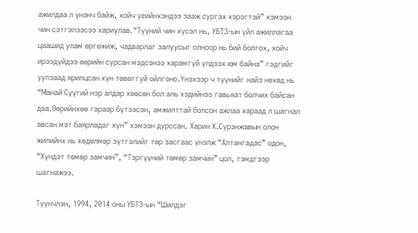ажилдаа л үнэнч байж, хойч үеийнхэндээ зааж сургах хэрэгтэй” хэмээн чин сэтгэлээсээ хариулав.“Түүний чин хүсэл нь, УБТЗ-ын үйл ажиллагаа цаашид улам өргөжиж, чадварлаг залуусыг олноор нь бий болгох, хойч ирээдүйдээ өөрийн сурсан мэдсэнээ харамгүй үлдээх юм байна” гэдгийг уулзаад ярилцсан хүн төвөггүй ойлгоно.Үнэхээр ч түүнийг найз нөхөд нь “Манай Сүүгий нэр алдар хөөсөн бол аль хэдийнээ гавьяат болчих байсан даа.Өөрийнхөө гараар бүтээсэн, амжилттай болсон ажлаа хараад л шагнал авсан мэт баярладаг хүн” хэмээн дурссан. Харин Х.Сүрэнжавын олон жилийнх нь хөдөлмөр зүтгэлийг төр засгаас үнэлж “Алтангадас” одон, “Хүндэт төмөр замчин”, “Тэргүүний төмөр замчин” цол, тэмдгээр шагнажээ.

Түүнчлэн, 1994, 2014 оны УБТЗ-ын “Шилдэг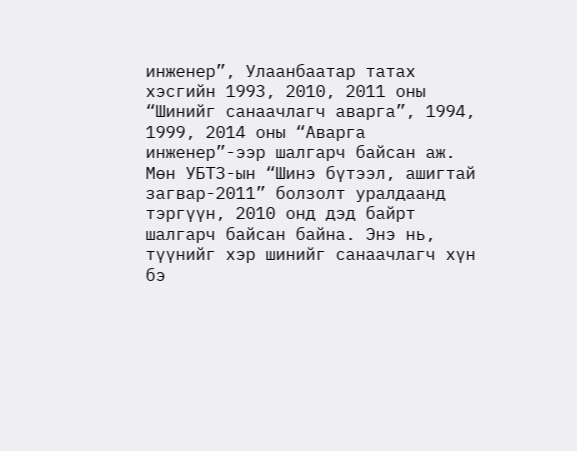инженер”, Улаанбаатар татах хэсгийн 1993, 2010, 2011 оны “Шинийг санаачлагч аварга”, 1994, 1999, 2014 оны “Аварга инженер”-ээр шалгарч байсан аж. Мөн УБТЗ-ын “Шинэ бүтээл, ашигтай загвар-2011” болзолт уралдаанд  тэргүүн, 2010 онд дэд байрт шалгарч байсан байна. Энэ нь, түүнийг хэр шинийг санаачлагч хүн бэ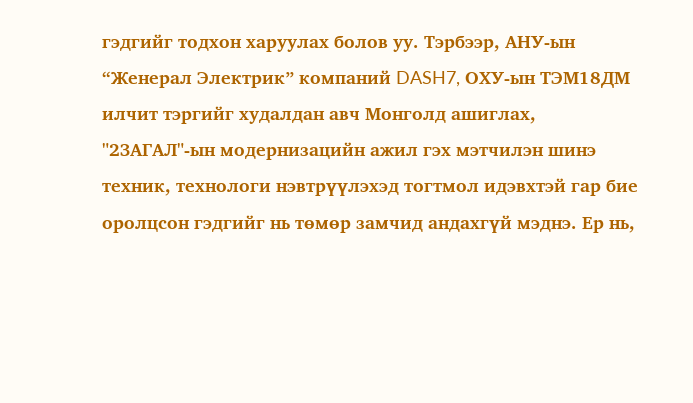гэдгийг тодхон харуулах болов уу. Тэрбээр, АНУ-ын “Женерал Электрик” компаний DASH7, ОХУ-ын ТЭМ18ДМ илчит тэргийг худалдан авч Монголд ашиглах, "2ЗАГАЛ"-ын модернизацийн ажил гэх мэтчилэн шинэ техник, технологи нэвтрүүлэхэд тогтмол идэвхтэй гар бие оролцсон гэдгийг нь төмөр замчид андахгүй мэднэ. Ер нь,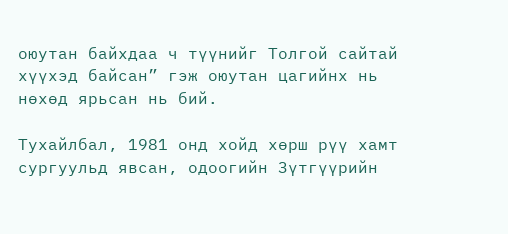оюутан байхдаа ч түүнийг Толгой сайтай хүүхэд байсан” гэж оюутан цагийнх нь нөхөд ярьсан нь бий.

Тухайлбал, 1981 онд хойд хөрш рүү хамт сургуульд явсан, одоогийн Зүтгүүрийн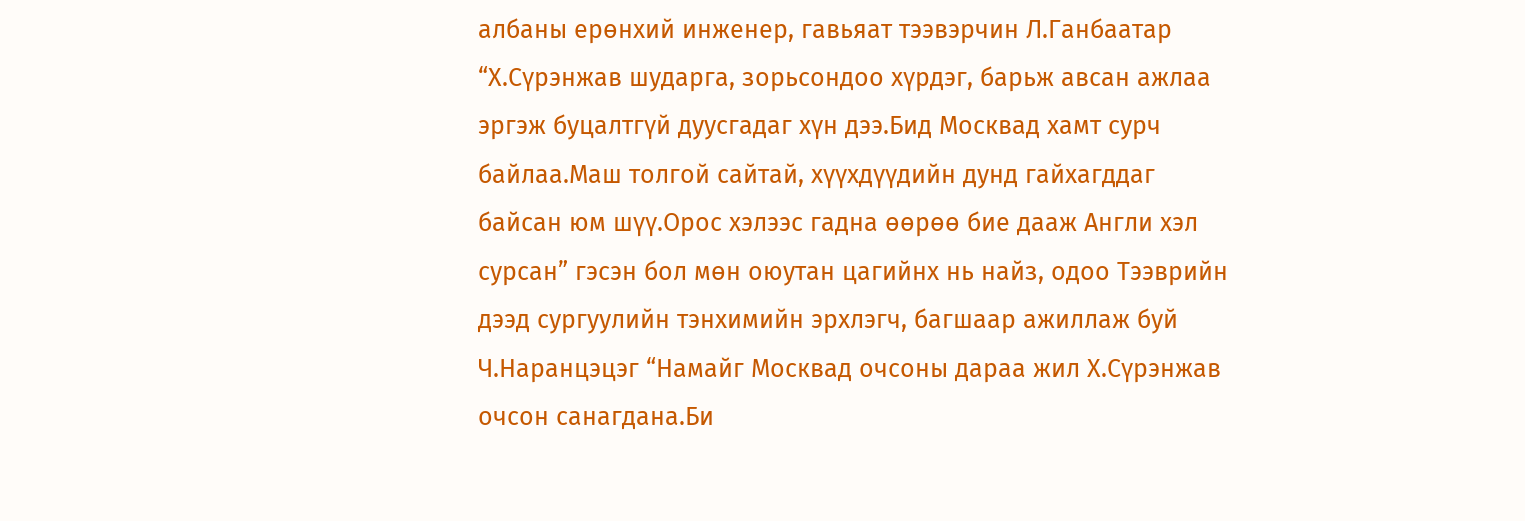албаны ерөнхий инженер, гавьяат тээвэрчин Л.Ганбаатар “Х.Сүрэнжав шударга, зорьсондоо хүрдэг, барьж авсан ажлаа эргэж буцалтгүй дуусгадаг хүн дээ.Бид Москвад хамт сурч байлаа.Маш толгой сайтай, хүүхдүүдийн дунд гайхагддаг байсан юм шүү.Орос хэлээс гадна өөрөө бие дааж Англи хэл сурсан” гэсэн бол мөн оюутан цагийнх нь найз, одоо Тээврийн дээд сургуулийн тэнхимийн эрхлэгч, багшаар ажиллаж буй Ч.Наранцэцэг “Намайг Москвад очсоны дараа жил Х.Сүрэнжав очсон санагдана.Би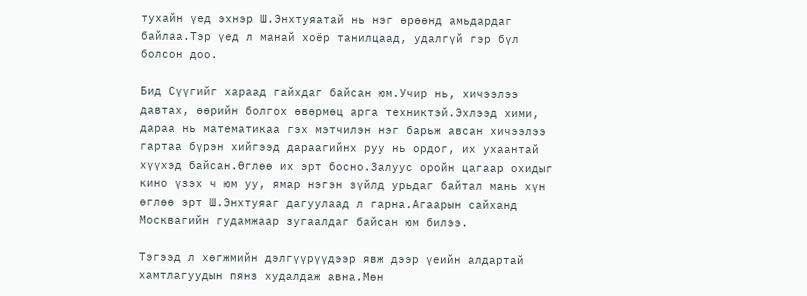тухайн үед эхнэр Ш.Энхтуяатай нь нэг өрөөнд амьдардаг байлаа.Тэр үед л манай хоёр танилцаад, удалгүй гэр бүл болсон доо.

Бид Сүүгийг хараад гайхдаг байсан юм.Учир нь, хичээлээ давтах, өөрийн болгох өвөрмөц арга техниктэй.Эхлээд хими, дараа нь математикаа гэх мэтчилэн нэг барьж авсан хичээлээ гартаа бүрэн хийгээд дараагийнх руу нь ордог, их ухаантай хүүхэд байсан.Өглөө их эрт босно.Залуус оройн цагаар охидыг кино үзэх ч юм уу, ямар нэгэн зүйлд урьдаг байтал мань хүн өглөө эрт Ш.Энхтуяаг дагуулаад л гарна.Агаарын сайханд Москвагийн гудамжаар зугаалдаг байсан юм билээ.

Тэгээд л хөгжмийн дэлгүүрүүдээр явж дээр үеийн алдартай хамтлагуудын пянз худалдаж авна.Мөн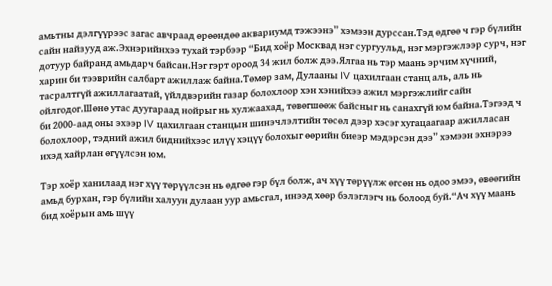амьтны дэлгүүрээс загас авчраад өрөөндөө аквариумд тэжээнэ” хэмээн дурссан.Тэд өдгөө ч гэр бүлийн сайн найзууд аж.Эхнэрийнхээ тухай тэрбээр “Бид хоёр Москвад нэг сургуульд, нэг мэргэжлээр сурч, нэг дотуур байранд амьдарч байсан.Нэг гэрт ороод 34 жил болж дээ.Ялгаа нь тэр маань эрчим хүчний, харин би тээврийн салбарт ажиллаж байна.Төмөр зам, Дулааны IV цахилгаан станц аль, аль нь тасралтгүй ажиллагаатай, үйлдвэрийн газар болохлоор хэн хэнийхээ ажил мэргэжлийг сайн ойлгодог.Шөнө утас дуугараад нойрыг нь хулжаахад, төвөгшөөж байсныг нь санахгүй юм байна.Тэгээд ч би 2000-аад оны эхээр IV цахилгаан станцын шинэчлэлтийн төсөл дээр хэсэг хугацаагаар ажилласан болохлоор, тэдний ажил биднийхээс илүү хэцүү болохыг өөрийн биеэр мэдэрсэн дээ” хэмээн эхнэрээ ихэд хайрлан өгүүлсэн юм.

Тэр хоёр ханилаад нэг хүү төрүүлсэн нь өдгөө гэр бүл болж, ач хүү төрүүлж өгсөн нь одоо эмээ, өвөөгийн амьд бурхан, гэр бүлийн халуун дулаан уур амьсгал, инээд хөөр бэлэглэгч нь болоод буй.“Ач хүү маань бид хоёрын амь шүү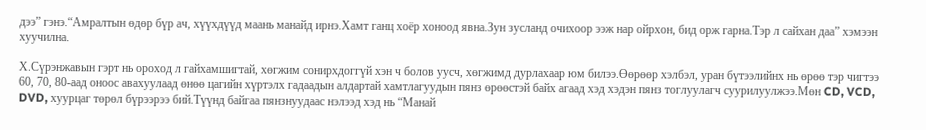дээ” гэнэ.“Амралтын өдөр бүр ач, хүүхдүүд маань манайд ирнэ.Хамт ганц хоёр хоноод явна.Зун зусланд очихоор ээж нар ойрхон, бид орж гарна.Тэр л сайхан даа” хэмээн хуучилна.

Х.Сүрэнжавын гэрт нь ороход л гайхамшигтай, хөгжим сонирхдоггүй хэн ч болов уусч, хөгжимд дурлахаар юм билээ.Өөрөөр хэлбэл, уран бүтээлийнх нь өрөө тэр чигтээ 60, 70, 80-аад оноос авахуулаад өнөө цагийн хүртэлх гадаадын алдартай хамтлагуудын пянз өрөөстэй байх агаад хэд хэдэн пянз тоглуулагч суурилуулжээ.Мөн CD, VCD, DVD, хуурцаг төрөл бүрээрээ бий.Түүнд байгаа пянзнуудаас нэлээд хэд нь “Манай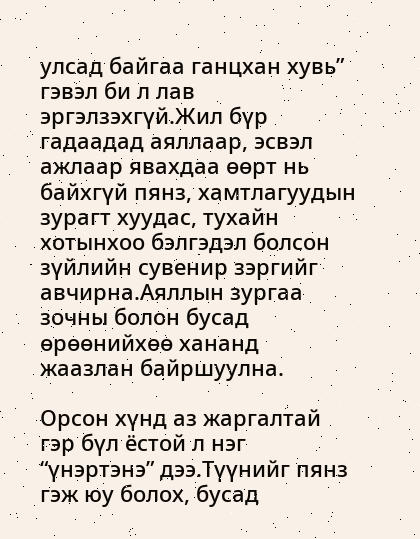улсад байгаа ганцхан хувь” гэвэл би л лав эргэлзэхгүй.Жил бүр гадаадад аяллаар, эсвэл ажлаар явахдаа өөрт нь байхгүй пянз, хамтлагуудын зурагт хуудас, тухайн хотынхоо бэлгэдэл болсон зүйлийн сувенир зэргийг авчирна.Аяллын зургаа зочны болон бусад өрөөнийхөө хананд жаазлан байршуулна.

Орсон хүнд аз жаргалтай гэр бүл ёстой л нэг “үнэртэнэ” дээ.Түүнийг пянз гэж юу болох, бусад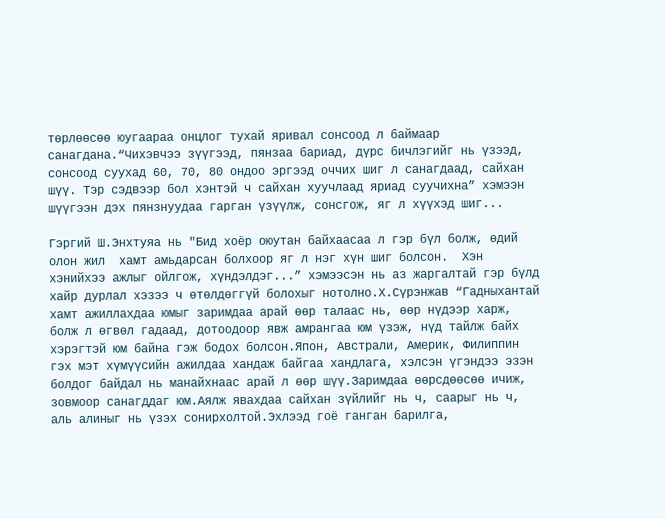төрлөөсөө юугаараа онцлог тухай яривал сонсоод л баймаар санагдана.“Чихэвчээ зүүгээд, пянзаа бариад, дүрс бичлэгийг нь үзээд, сонсоод суухад 60, 70, 80 ондоо эргээд оччих шиг л санагдаад, сайхан шүү. Тэр сэдвээр бол хэнтэй ч сайхан хуучлаад яриад суучихна” хэмээн шүүгээн дэх пянзнуудаа гарган үзүүлж, сонсгож, яг л хүүхэд шиг...

Гэргий Ш.Энхтуяа нь "Бид хоёр оюутан байхаасаа л гэр бүл болж, өдий олон жил  хамт амьдарсан болхоор яг л нэг хүн шиг болсон.  Хэн хэнийхээ ажлыг ойлгож, хүндэлдэг...” хэмээсэн нь аз жаргалтай гэр бүлд хайр дурлал хэзээ ч өтөлдөггүй болохыг нотолно.Х.Сүрэнжав “Гадныхантай хамт ажиллахдаа юмыг заримдаа арай өөр талаас нь, өөр нүдээр харж, болж л өгвөл гадаад, дотоодоор явж амрангаа юм үзэж, нүд тайлж байх хэрэгтэй юм байна гэж бодох болсон.Япон, Австрали, Америк, Филиппин гэх мэт хүмүүсийн ажилдаа хандаж байгаа хандлага, хэлсэн үгэндээ эзэн болдог байдал нь манайхнаас арай л өөр шүү.Заримдаа өөрсдөөсөө ичиж, зовмоор санагддаг юм.Аялж явахдаа сайхан зүйлийг нь ч, саарыг нь ч, аль алиныг нь үзэх сонирхолтой.Эхлээд гоё ганган барилга,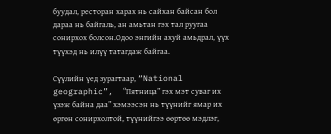буудал, ресторан харах нь сайхан байсан бол дараа нь байгаль, ан амьтан гэх тал руугаа сонирхох болсон.Одоо энгийн ахуй амьдрал, үүх түүхэд нь илүү татагдаж байгаа.

Сүүлийн үед зурагтаар, “National geographic”,  “Пятница” гэх мэт суваг их үзэж байна даа” хэмээсэн нь түүнийг ямар их өргөн сонирхолтой, түүнийгээ өөртөө мэдлэг,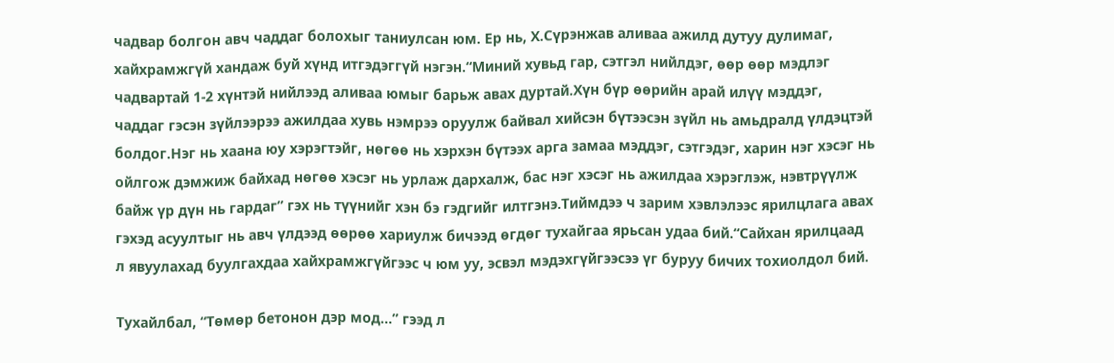чадвар болгон авч чаддаг болохыг таниулсан юм. Ер нь, Х.Сүрэнжав аливаа ажилд дутуу дулимаг, хайхрамжгүй хандаж буй хүнд итгэдэггүй нэгэн.“Миний хувьд гар, сэтгэл нийлдэг, өөр өөр мэдлэг чадвартай 1-2 хүнтэй нийлээд аливаа юмыг барьж авах дуртай.Хүн бүр өөрийн арай илүү мэддэг, чаддаг гэсэн зүйлээрээ ажилдаа хувь нэмрээ оруулж байвал хийсэн бүтээсэн зүйл нь амьдралд үлдэцтэй болдог.Нэг нь хаана юу хэрэгтэйг, нөгөө нь хэрхэн бүтээх арга замаа мэддэг, сэтгэдэг, харин нэг хэсэг нь ойлгож дэмжиж байхад нөгөө хэсэг нь урлаж дархалж, бас нэг хэсэг нь ажилдаа хэрэглэж, нэвтрүүлж байж үр дүн нь гардаг” гэх нь түүнийг хэн бэ гэдгийг илтгэнэ.Тиймдээ ч зарим хэвлэлээс ярилцлага авах гэхэд асуултыг нь авч үлдээд өөрөө хариулж бичээд өгдөг тухайгаа ярьсан удаа бий.“Сайхан ярилцаад л явуулахад буулгахдаа хайхрамжгүйгээс ч юм уу, эсвэл мэдэхгүйгээсээ үг буруу бичих тохиолдол бий.

Тухайлбал, “Төмөр бетонон дэр мод...” гээд л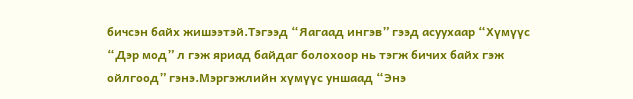бичсэн байх жишээтэй.Тэгээд “Яагаад ингэв” гээд асуухаар “Хүмүүс “Дэр мод” л гэж яриад байдаг болохоор нь тэгж бичих байх гэж ойлгоод” гэнэ.Мэргэжлийн хүмүүс уншаад “Энэ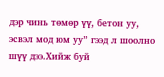дэр чинь төмөр үү, бетон уу, эсвэл мод юм уу” гээд л шоолно шүү дээ.Хийж буй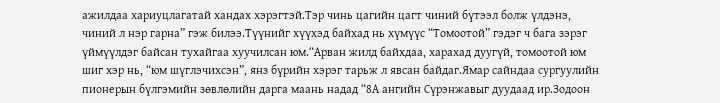ажилдаа хариуцлагатай хандах хэрэгтэй.Тэр чинь цагийн цагт чиний бүтээл болж үлдэнэ, чиний л нэр гарна” гэж билээ.Түүнийг хүүхэд байхад нь хүмүүс “Томоотой” гэдэг ч бага зэрэг үймүүлдэг байсан тухайгаа хуучилсан юм.“Арван жилд байхдаа, харахад дуугүй, томоотой юм шиг хэр нь, “юм шүглэчихсэн”, янз бүрийн хэрэг тарьж л явсан байдаг.Ямар сайндаа сургуулийн пионерын бүлгэмийн зөвлөлийн дарга маань надад “8А ангийн Сүрэнжавыг дуудаад ир.Зодоон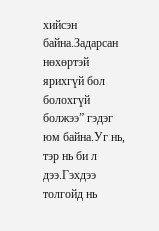хийсэн байна.Задарсан нөхөртэй ярихгүй бол болохгүй болжээ” гэдэг юм байна.Уг нь, тэр нь би л дээ.Гэхдээ толгойд нь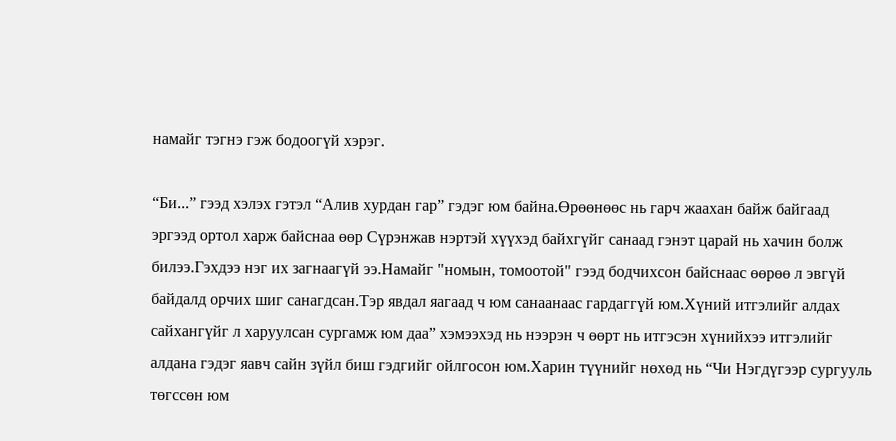намайг тэгнэ гэж бодоогүй хэрэг.

“Би...” гээд хэлэх гэтэл “Алив хурдан гар” гэдэг юм байна.Өрөөнөөс нь гарч жаахан байж байгаад эргээд ортол харж байснаа өөр Сүрэнжав нэртэй хүүхэд байхгүйг санаад гэнэт царай нь хачин болж билээ.Гэхдээ нэг их загнаагүй ээ.Намайг "номын, томоотой" гээд бодчихсон байснаас өөрөө л эвгүй байдалд орчих шиг санагдсан.Тэр явдал яагаад ч юм санаанаас гардаггүй юм.Хүний итгэлийг алдах сайхангүйг л харуулсан сургамж юм даа” хэмээхэд нь нээрэн ч өөрт нь итгэсэн хүнийхээ итгэлийг алдана гэдэг яавч сайн зүйл биш гэдгийг ойлгосон юм.Харин түүнийг нөхөд нь “Чи Нэгдүгээр сургууль төгссөн юм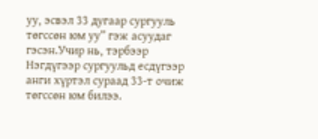уу, эсвэл 33 дугаар сургууль төгссөн юм уу” гэж асуудаг гэсэн.Учир нь, тэрбээр Нэгдүгээр сургуульд есдүгээр анги хүртэл сураад 33-т очиж төгссөн юм билээ.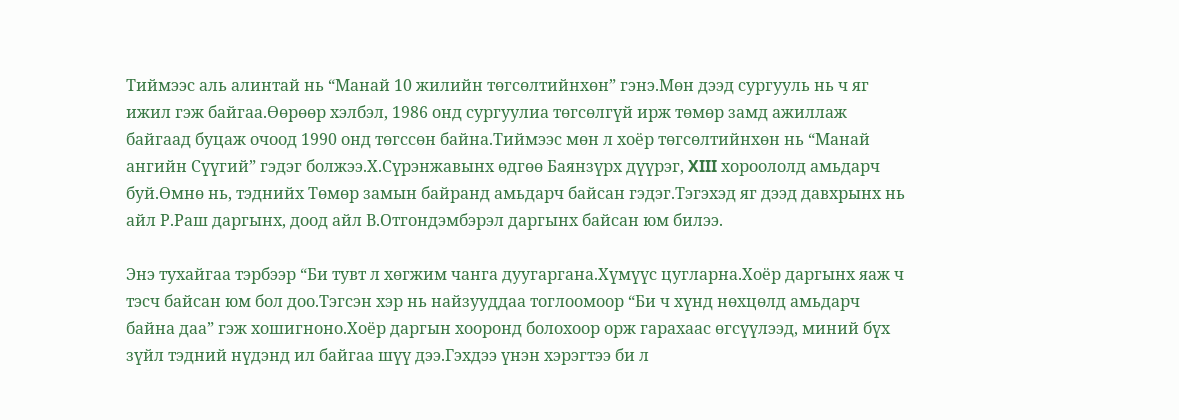Тиймээс аль алинтай нь “Манай 10 жилийн төгсөлтийнхөн” гэнэ.Мөн дээд сургууль нь ч яг ижил гэж байгаа.Өөрөөр хэлбэл, 1986 онд сургуулиа төгсөлгүй ирж төмөр замд ажиллаж байгаад буцаж очоод 1990 онд төгссөн байна.Тиймээс мөн л хоёр төгсөлтийнхөн нь “Манай ангийн Сүүгий” гэдэг болжээ.Х.Сүрэнжавынх өдгөө Баянзүрх дүүрэг, XIII хороололд амьдарч буй.Өмнө нь, тэднийх Төмөр замын байранд амьдарч байсан гэдэг.Тэгэхэд яг дээд давхрынх нь айл Р.Раш даргынх, доод айл В.Отгондэмбэрэл даргынх байсан юм билээ.

Энэ тухайгаа тэрбээр “Би тувт л хөгжим чанга дуугаргана.Хүмүүс цугларна.Хоёр даргынх яаж ч тэсч байсан юм бол доо.Тэгсэн хэр нь найзууддаа тоглоомоор “Би ч хүнд нөхцөлд амьдарч байна даа” гэж хошигноно.Хоёр даргын хооронд болохоор орж гарахаас өгсүүлээд, миний бүх зүйл тэдний нүдэнд ил байгаа шүү дээ.Гэхдээ үнэн хэрэгтээ би л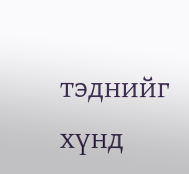тэднийг хүнд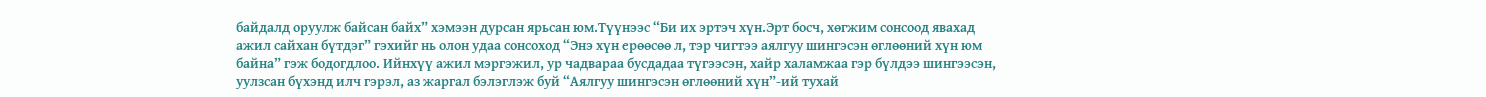байдалд оруулж байсан байх” хэмээн дурсан ярьсан юм.Түүнээс “Би их эртэч хүн.Эрт босч, хөгжим сонсоод явахад ажил сайхан бүтдэг” гэхийг нь олон удаа сонсоход “Энэ хүн ерөөсөө л, тэр чигтээ аялгуу шингэсэн өглөөний хүн юм байна” гэж бодогдлоо. Ийнхүү ажил мэргэжил, ур чадвараа бусдадаа түгээсэн, хайр халамжаа гэр бүлдээ шингээсэн, уулзсан бүхэнд илч гэрэл, аз жаргал бэлэглэж буй “Аялгуу шингэсэн өглөөний хүн”-ий тухай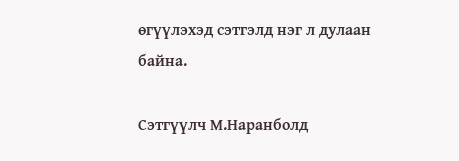өгүүлэхэд сэтгэлд нэг л дулаан байна.

Сэтгүүлч М.Наранболд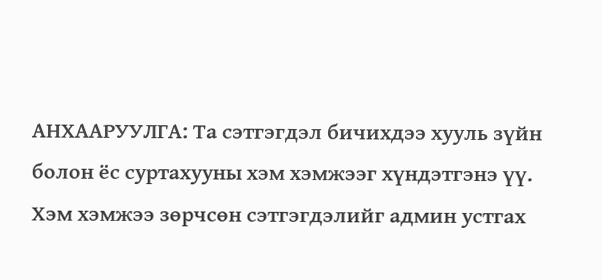АНХААРУУЛГА: Та сэтгэгдэл бичихдээ хууль зүйн болон ёс суртахууны хэм хэмжээг хүндэтгэнэ үү. Хэм хэмжээ зөрчсөн сэтгэгдэлийг админ устгах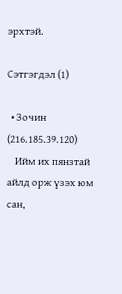эрхтэй.

Сэтгэгдэл (1)

  • Зочин (216.185.39.120)
    Ийм их пянзтай айлд орж үзэх юм сан,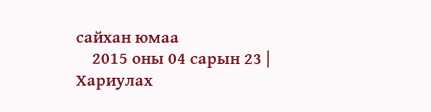сайхан юмаа
    2015 оны 04 сарын 23 | Хариулах